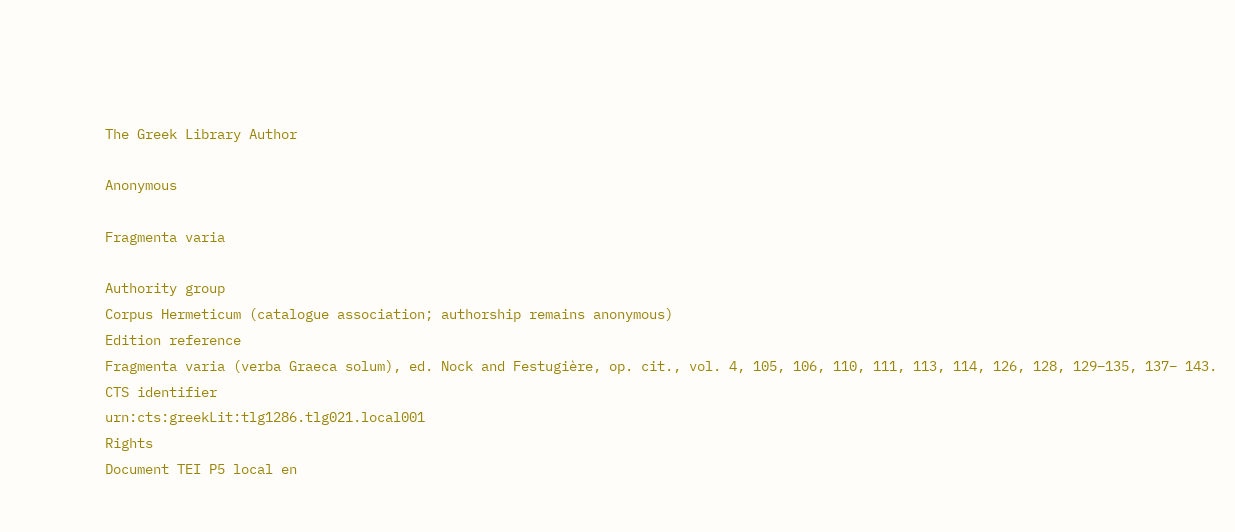The Greek Library Author

Anonymous

Fragmenta varia

Authority group
Corpus Hermeticum (catalogue association; authorship remains anonymous)
Edition reference
Fragmenta varia (verba Graeca solum), ed. Nock and Festugière, op. cit., vol. 4, 105, 106, 110, 111, 113, 114, 126, 128, 129–135, 137– 143.
CTS identifier
urn:cts:greekLit:tlg1286.tlg021.local001
Rights
Document TEI P5 local en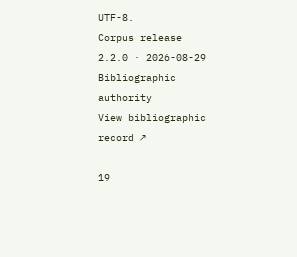UTF-8.
Corpus release
2.2.0 · 2026-08-29
Bibliographic authority
View bibliographic record ↗

19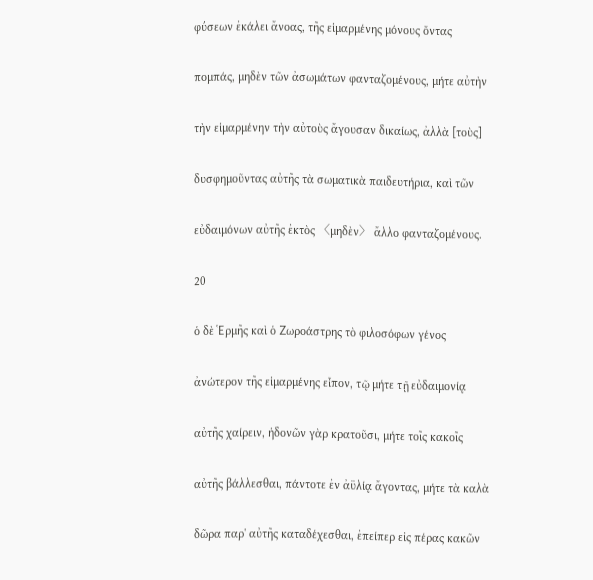φύσεων ἐκάλει ἄνοας, τῆς εἱμαρμένης μόνους ὄντας

πομπάς, μηδὲν τῶν ἀσωμάτων φανταζομένους, μήτε αὐτὴν

τὴν εἱμαρμένην τὴν αὐτοὺς ἄγουσαν δικαίως, ἀλλὰ [τοὺς]

δυσφημοῦντας αὐτῆς τὰ σωματικὰ παιδευτήρια, καὶ τῶν

εὐδαιμόνων αὐτῆς ἐκτὸς 〈μηδὲν〉 ἄλλο φανταζομένους.

20

ὁ δὲ Ἑρμῆς καὶ ὁ Ζωροάστρης τὸ φιλοσόφων γένος

ἀνώτερον τῆς εἱμαρμένης εἶπον, τῷ μήτε τῇ εὐδαιμονίᾳ

αὐτῆς χαίρειν, ἡδονῶν γὰρ κρατοῦσι, μήτε τοῖς κακοῖς

αὐτῆς βάλλεσθαι, πάντοτε ἐν ἀϋλίᾳ ἄγοντας, μήτε τὰ καλὰ

δῶρα παρ' αὐτῆς καταδέχεσθαι, ἐπείπερ εἰς πέρας κακῶν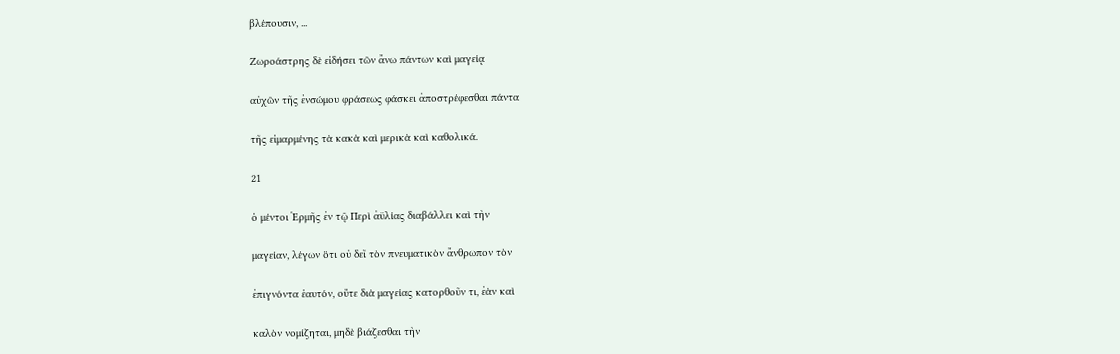βλέπουσιν, ...

Ζωροάστρης δὲ εἰδήσει τῶν ἄνω πάντων καὶ μαγείᾳ

αὐχῶν τῆς ἐνσώμου φράσεως φάσκει ἀποστρέφεσθαι πάντα

τῆς εἱμαρμένης τὰ κακὰ καὶ μερικὰ καὶ καθολικά.

21

ὁ μέντοι Ἑρμῆς ἐν τῷ Περὶ ἀϋλίας διαβάλλει καὶ τὴν

μαγείαν, λέγων ὅτι οὐ δεῖ τὸν πνευματικὸν ἄνθρωπον τὸν

ἐπιγνόντα ἑαυτόν, οὔτε διὰ μαγείας κατορθοῦν τι, ἐὰν καὶ

καλὸν νομίζηται, μηδὲ βιάζεσθαι τὴν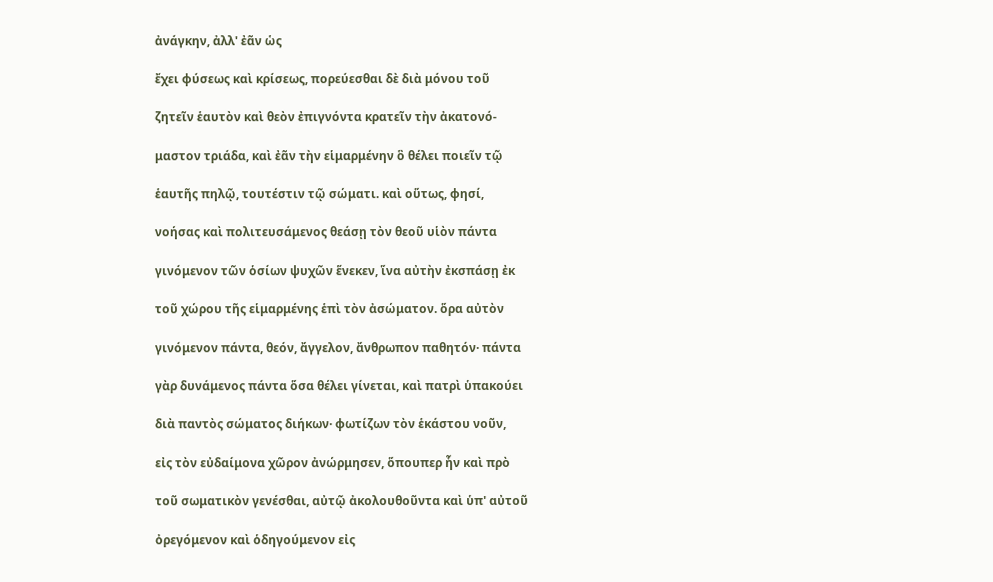ἀνάγκην, ἀλλ' ἐᾶν ὡς

ἔχει φύσεως καὶ κρίσεως, πορεύεσθαι δὲ διὰ μόνου τοῦ

ζητεῖν ἑαυτὸν καὶ θεὸν ἐπιγνόντα κρατεῖν τὴν ἀκατονό-

μαστον τριάδα, καὶ ἐᾶν τὴν εἱμαρμένην ὃ θέλει ποιεῖν τῷ

ἑαυτῆς πηλῷ, τουτέστιν τῷ σώματι. καὶ οὕτως, φησί,

νοήσας καὶ πολιτευσάμενος θεάσῃ τὸν θεοῦ υἱὸν πάντα

γινόμενον τῶν ὁσίων ψυχῶν ἕνεκεν, ἵνα αὐτὴν ἐκσπάσῃ ἐκ

τοῦ χώρου τῆς εἱμαρμένης ἑπὶ τὸν ἀσώματον. ὅρα αὐτὸν

γινόμενον πάντα, θεόν, ἄγγελον, ἄνθρωπον παθητόν· πάντα

γὰρ δυνάμενος πάντα ὅσα θέλει γίνεται, καὶ πατρὶ ὑπακούει

διὰ παντὸς σώματος διήκων· φωτίζων τὸν ἑκάστου νοῦν,

εἰς τὸν εὐδαίμονα χῶρον ἀνώρμησεν, ὅπουπερ ἧν καὶ πρὸ

τοῦ σωματικὸν γενέσθαι, αὐτῷ ἀκολουθοῦντα καὶ ὑπ' αὐτοῦ

ὀρεγόμενον καὶ ὁδηγούμενον εἰς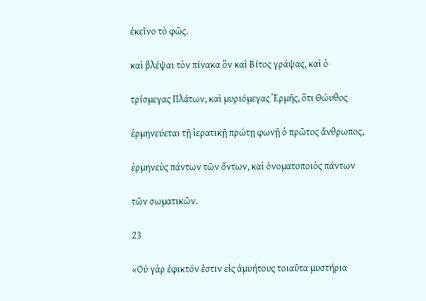ἐκεῖνο τὸ φῶς.

καὶ βλέψαι τὸν πίνακα ὃν καὶ Βίτος γράψας, καὶ ὁ

τρίσμεγας Πλάτων, καὶ μυριόμεγας Ἑρμῆς, ὅτι Θώυθος

ἑρμηνεύεται τῇ ἱερατικῇ πρώτῃ φωνῇ ὁ πρῶτος ἄνθρωπος,

ἑρμηνεὺς πάντων τῶν ὄντων, καὶ ὀνοματοποιὸς πάντων

τῶν σωματικῶν.

23

«Οὐ γὰρ ἐφικτόν ἐστιν εἰς ἀμυήτους τοιαῦτα μυστήρια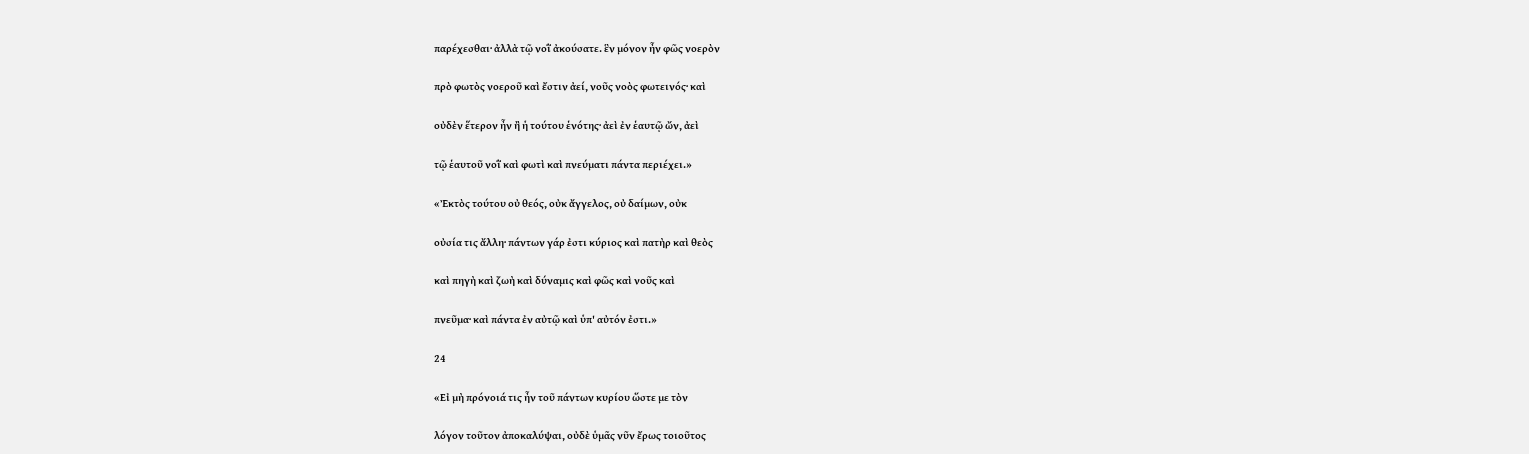παρέχεσθαι· ἀλλὰ τῷ νοῒ ἀκούσατε. ἓν μόνον ἦν φῶς νοερὸν

πρὸ φωτὸς νοεροῦ καὶ ἔστιν ἀεί, νοῦς νοὸς φωτεινός· καὶ

οὐδὲν ἕτερον ἦν ἢ ἡ τούτου ἑνότης· ἀεὶ ἐν ἑαυτῷ ὤν, ἀεὶ

τῷ ἑαυτοῦ νοῒ καὶ φωτὶ καὶ πνεύματι πάντα περιέχει.»

«Ἐκτὸς τούτου οὐ θεός, οὐκ ἄγγελος, οὐ δαίμων, οὐκ

οὐσία τις ἄλλη· πάντων γάρ ἐστι κύριος καὶ πατὴρ καὶ θεὸς

καὶ πηγὴ καὶ ζωὴ καὶ δύναμις καὶ φῶς καὶ νοῦς καὶ

πνεῦμα· καὶ πάντα ἐν αὐτῷ καὶ ὑπ' αὐτόν ἐστι.»

24

«Εἰ μὴ πρόνοιά τις ἦν τοῦ πάντων κυρίου ὥστε με τὸν

λόγον τοῦτον ἀποκαλύψαι, οὐδὲ ὑμᾶς νῦν ἔρως τοιοῦτος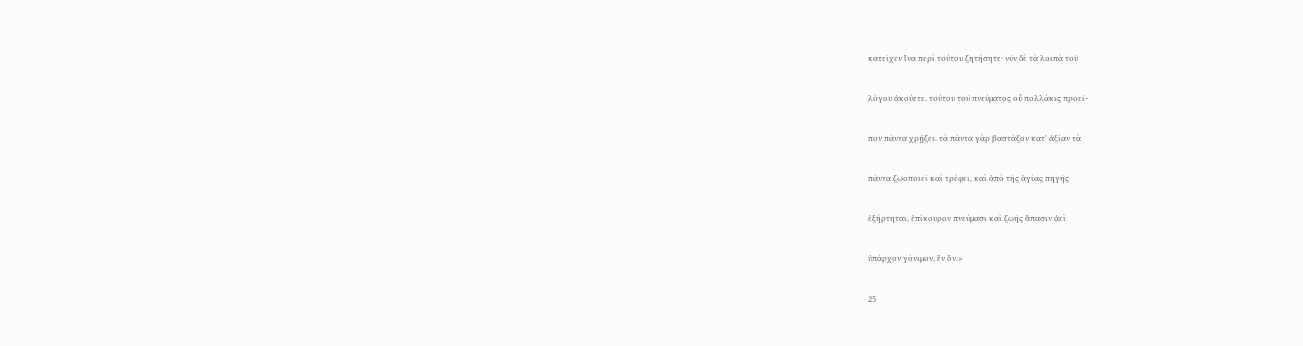κατεῖχεν ἵνα περὶ τούτου ζητήσητε· νῦν δὲ τὰ λοιπὰ τοῦ

λόγου ἀκούετε. τούτου τοῦ πνεύματος οὗ πολλάκις προεῖ-

πον πάντα χρῄζει. τὰ πάντα γὰρ βαστάζον κατ' ἀξίαν τὰ

πάντα ζωοποιεῖ καὶ τρέφει, καὶ ἀπὸ τῆς ἁγίας πηγῆς

ἐξήρτηται, ἐπίκουρον πνεύμασι καὶ ζωῆς ἅπασιν ἀεὶ

ὑπάρχον γόνιμον, ἓν ὄν.»

25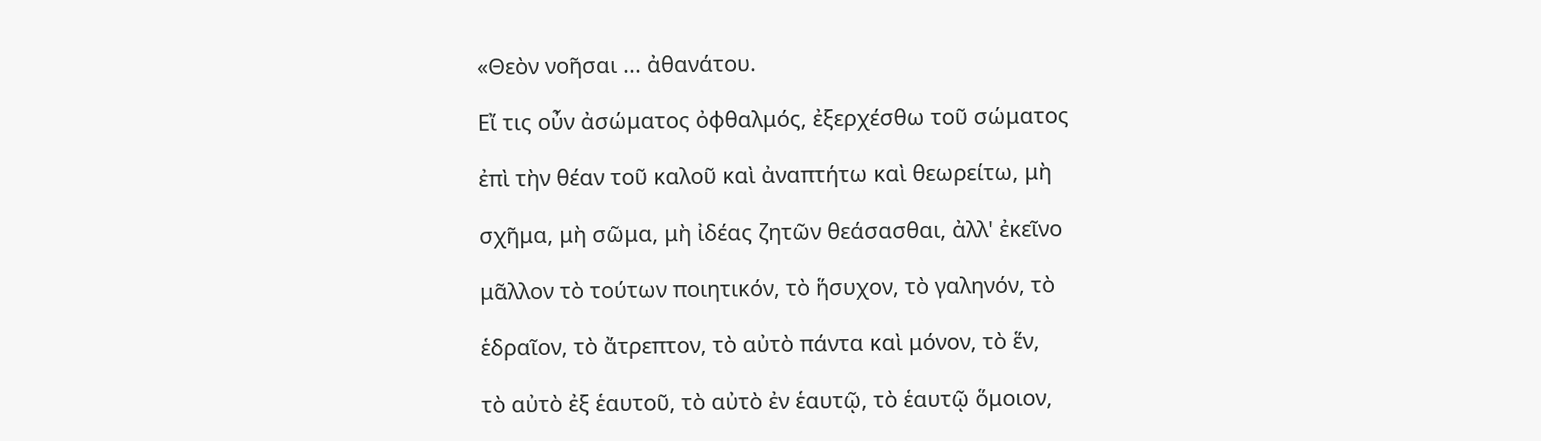«Θεὸν νοῆσαι ... ἀθανάτου.

Εἴ τις οὖν ἀσώματος ὀφθαλμός, ἐξερχέσθω τοῦ σώματος

ἐπὶ τὴν θέαν τοῦ καλοῦ καὶ ἀναπτήτω καὶ θεωρείτω, μὴ

σχῆμα, μὴ σῶμα, μὴ ἰδέας ζητῶν θεάσασθαι, ἀλλ' ἐκεῖνο

μᾶλλον τὸ τούτων ποιητικόν, τὸ ἥσυχον, τὸ γαληνόν, τὸ

ἑδραῖον, τὸ ἄτρεπτον, τὸ αὐτὸ πάντα καὶ μόνον, τὸ ἕν,

τὸ αὐτὸ ἐξ ἑαυτοῦ, τὸ αὐτὸ ἐν ἑαυτῷ, τὸ ἑαυτῷ ὅμοιον,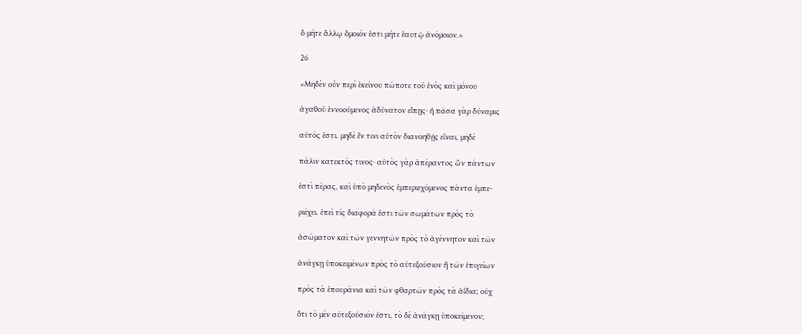ὃ μήτε ἄλλῳ ὅμοιόν ἐστι μήτε ἑαυτῷ ἀνόμοιον.»

26

«Μηδὲν οὖν περὶ ἐκείνου πώποτε τοῦ ἑνὸς καὶ μόνου

ἀγαθοῦ ἐννοούμενος ἀδύνατον εἴπῃς· ἡ πᾶσα γὰρ δύναμις

αὐτός ἐστι. μηδὲ ἔν τινι αὐτὸν διανοηθῇς εἶναι, μηδὲ

πάλιν κατεκτός τινος· αὐτὸς γὰρ ἀπέραντος ὢν πάντων

ἐστὶ πέρας, καὶ ὑπὸ μηδενὸς ἐμπεριεχόμενος πάντα ἐμπε-

ριέχει. ἐπεὶ τίς διαφορά ἐστι τῶν σωμάτων πρὸς τὸ

ἀσώματον καὶ τῶν γεννητῶν πρὸς τὸ ἀγέννητον καὶ τῶν

ἀνάγκῃ ὑποκειμένων πρὸς τὸ αὐτεξούσιον ἢ τῶν ἐπιγείων

πρὸς τὰ ἐπουράνια καὶ τῶν φθαρτῶν πρὸς τὰ ἀΐδια; οὐχ

ὅτι τὸ μὲν αὐτεξούσιόν ἐστι, τὸ δὲ ἀνάγκῃ ὑποκείμενον;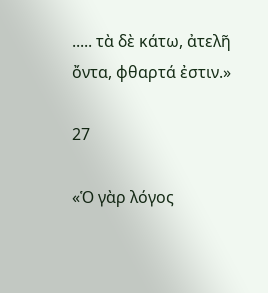..... τὰ δὲ κάτω, ἀτελῆ ὄντα, φθαρτά ἐστιν.»

27

«Ὁ γὰρ λόγος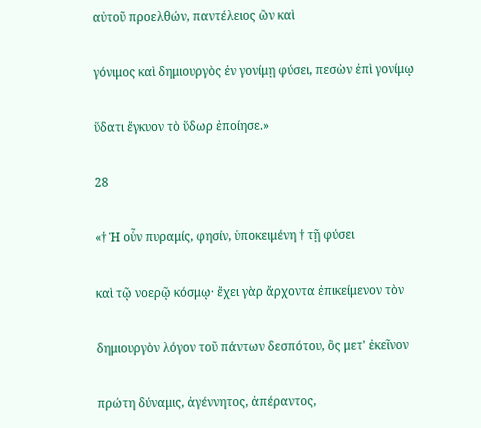αὐτοῦ προελθών, παντέλειος ὢν καὶ

γόνιμος καὶ δημιουργὸς ἐν γονίμῃ φύσει, πεσὼν ἐπὶ γονίμῳ

ὕδατι ἔγκυον τὸ ὕδωρ ἐποίησε.»

28

«† Ἡ οὗν πυραμίς, φησίν, ὑποκειμένη † τῇ φύσει

καὶ τῷ νοερῷ κόσμῳ· ἔχει γὰρ ἄρχοντα ἐπικείμενον τὸν

δημιουργὸν λόγον τοῦ πάντων δεσπότου, ὃς μετ' ἐκεῖνον

πρώτη δύναμις, ἀγέννητος, ἀπέραντος,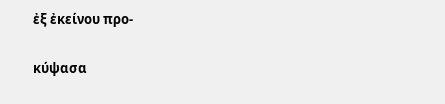ἐξ ἐκείνου προ-

κύψασα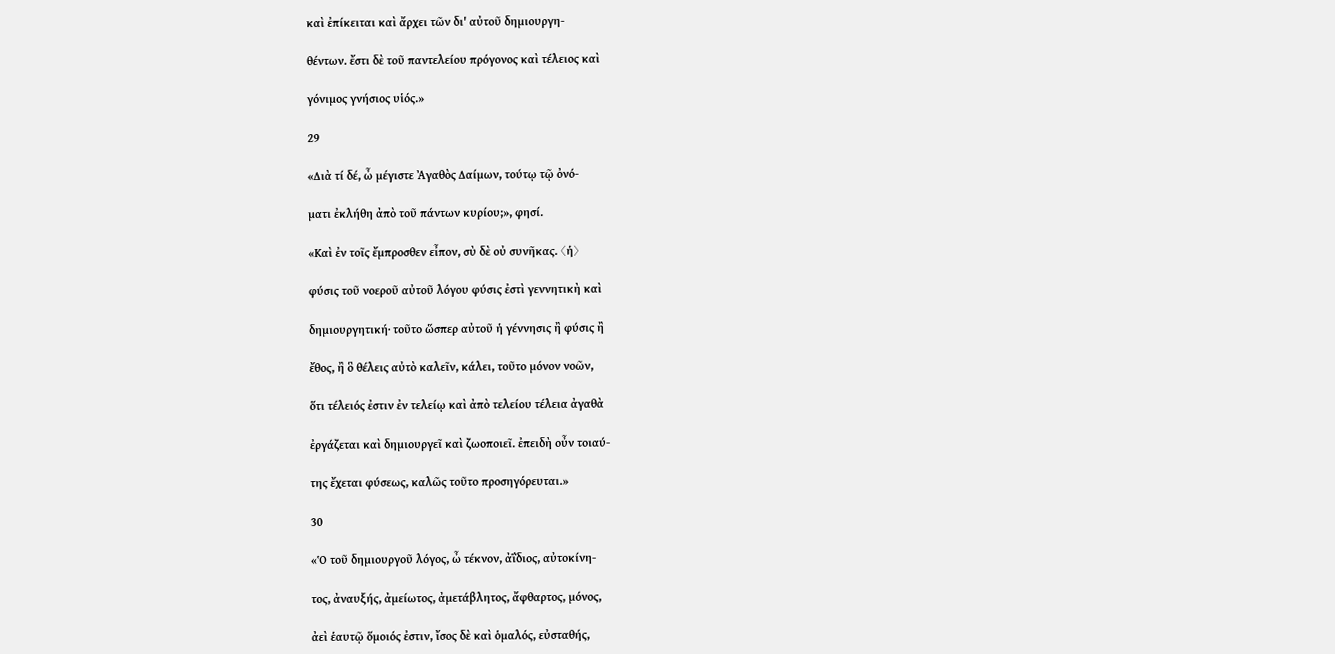καὶ ἐπίκειται καὶ ἄρχει τῶν δι' αὐτοῦ δημιουργη-

θέντων. ἔστι δὲ τοῦ παντελείου πρόγονος καὶ τέλειος καὶ

γόνιμος γνήσιος υἱός.»

29

«Διὰ τί δέ, ὦ μέγιστε Ἀγαθὸς Δαίμων, τούτῳ τῷ ὀνό-

ματι ἐκλήθη ἀπὸ τοῦ πάντων κυρίου;», φησί.

«Καὶ ἐν τοῖς ἔμπροσθεν εἶπον, σὺ δὲ οὐ συνῆκας. 〈ἡ〉

φύσις τοῦ νοεροῦ αὐτοῦ λόγου φύσις ἐστὶ γεννητικὴ καὶ

δημιουργητική· τοῦτο ὥσπερ αὐτοῦ ἡ γέννησις ἢ φύσις ἢ

ἔθος, ἢ ὃ θέλεις αὐτὸ καλεῖν, κάλει, τοῦτο μόνον νοῶν,

ὅτι τέλειός ἐστιν ἐν τελείῳ καὶ ἀπὸ τελείου τέλεια ἀγαθὰ

ἐργάζεται καὶ δημιουργεῖ καὶ ζωοποιεῖ. ἐπειδὴ οὖν τοιαύ-

της ἔχεται φύσεως, καλῶς τοῦτο προσηγόρευται.»

30

«Ὁ τοῦ δημιουργοῦ λόγος, ὦ τέκνον, ἀΐδιος, αὐτοκίνη-

τος, ἀναυξής, ἀμείωτος, ἀμετάβλητος, ἄφθαρτος, μόνος,

ἀεὶ ἑαυτῷ ὅμοιός ἐστιν, ἴσος δὲ καὶ ὁμαλός, εὐσταθής,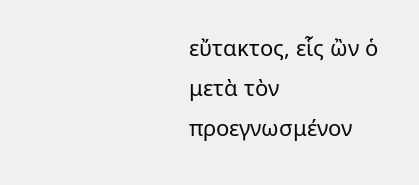εὔτακτος, εἷς ὢν ὁ μετὰ τὸν προεγνωσμένον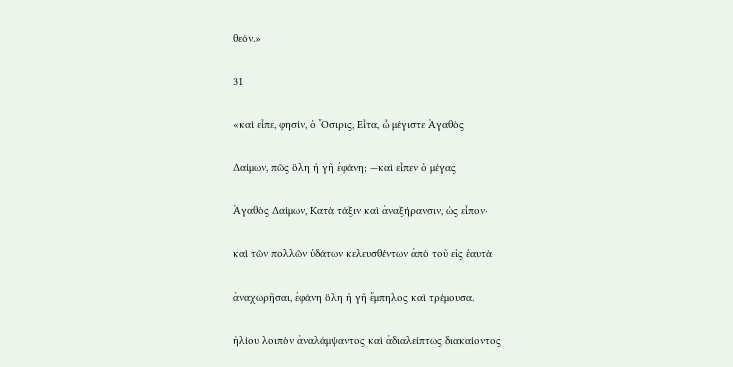θεόν.»

31

«καὶ εἶπε, φησίν, ὁ Ὄσιρις, Εἶτα, ὦ μέγιστε Ἀγαθὸς

Δαίμων, πῶς ὅλη ἡ γῆ ἐφάνη; —καὶ εἶπεν ὁ μέγας

Ἀγαθὸς Δαίμων, Κατὰ τάξιν καὶ ἀναξήρανσιν, ὡς εἶπον·

καὶ τῶν πολλῶν ὑδάτων κελευσθέντων ἀπὸ τοῦ εἰς ἑαυτὰ

ἀναχωρῆσαι, ἐφάνη ὅλη ἡ γῆ ἔμπηλος καὶ τρέμουσα.

ἡλίου λοιπὸν ἀναλάμψαντος καὶ ἀδιαλείπτως διακαίοντος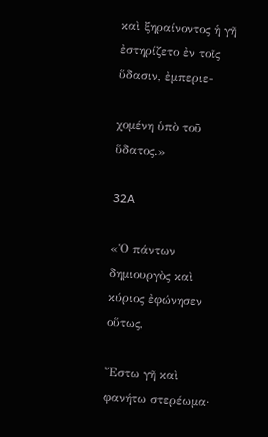καὶ ξηραίνοντος ἡ γῆ ἐστηρίζετο ἐν τοῖς ὕδασιν, ἐμπεριε-

χομένη ὑπὸ τοῦ ὕδατος.»

32A

«Ὁ πάντων δημιουργὸς καὶ κύριος ἐφώνησεν οὕτως,

Ἔστω γῆ καὶ φανήτω στερέωμα·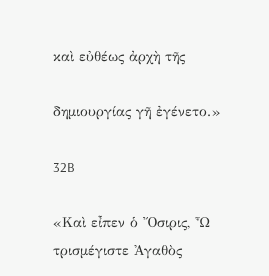καὶ εὐθέως ἀρχὴ τῆς

δημιουργίας γῆ ἐγένετο.»

32B

«Καὶ εἶπεν ὁ Ὄσιρις, Ὦ τρισμέγιστε Ἀγαθὸς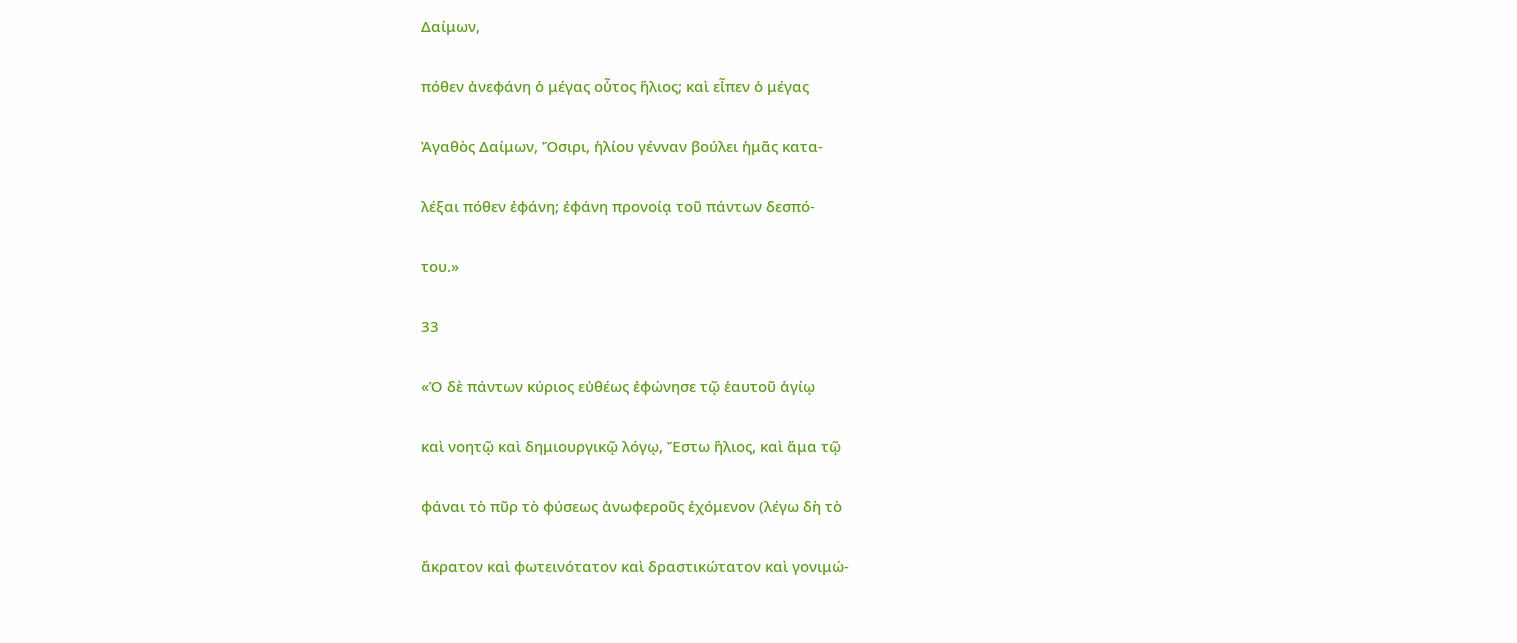Δαίμων,

πόθεν ἀνεφάνη ὁ μέγας οὗτος ἥλιος; καὶ εἶπεν ὁ μέγας

Ἀγαθὸς Δαίμων, Ὄσιρι, ἡλίου γένναν βούλει ἡμᾶς κατα-

λέξαι πόθεν ἐφάνη; ἐφάνη προνοίᾳ τοῦ πάντων δεσπό-

του.»

33

«Ὁ δὲ πάντων κύριος εὐθέως ἐφώνησε τῷ ἑαυτοῦ ἁγίῳ

καὶ νοητῷ καὶ δημιουργικῷ λόγῳ, Ἔστω ἥλιος, καὶ ἅμα τῷ

φάναι τὸ πῦρ τὸ φύσεως ἀνωφεροῦς ἐχόμενον (λέγω δὴ τὸ

ἄκρατον καὶ φωτεινότατον καὶ δραστικώτατον καὶ γονιμώ-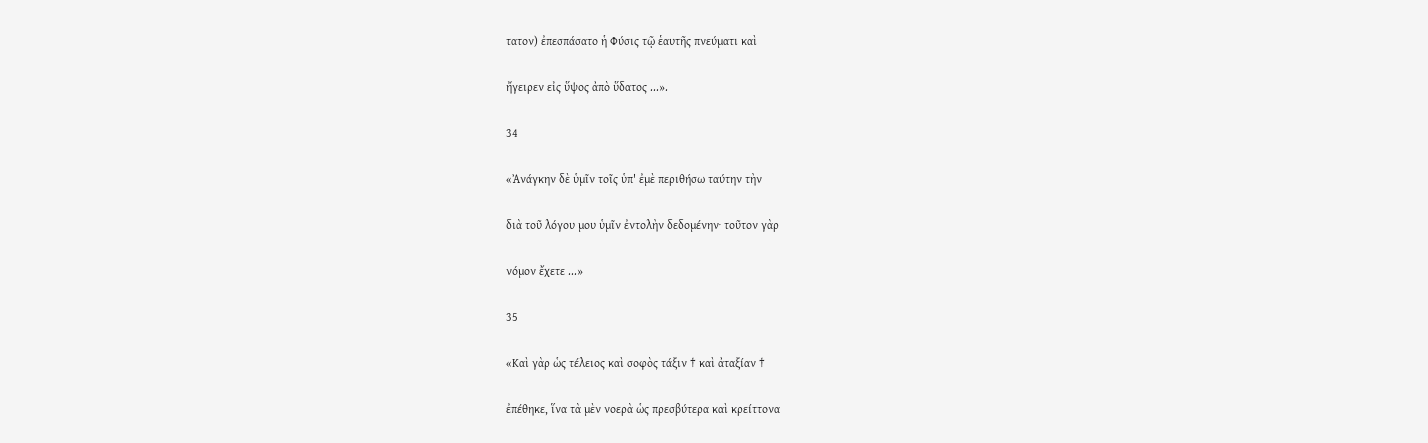τατον) ἐπεσπάσατο ἡ Φύσις τῷ ἑαυτῆς πνεύματι καὶ

ἤγειρεν εἰς ὕψος ἀπὸ ὕδατος ...».

34

«Ἀνάγκην δὲ ὑμῖν τοῖς ὑπ' ἐμὲ περιθήσω ταύτην τὴν

διὰ τοῦ λόγου μου ὑμῖν ἐντολὴν δεδομένην· τοῦτον γὰρ

νόμον ἔχετε ...»

35

«Καὶ γὰρ ὡς τέλειος καὶ σοφὸς τάξιν † καὶ ἀταξίαν †

ἐπέθηκε, ἵνα τὰ μὲν νοερὰ ὡς πρεσβύτερα καὶ κρείττονα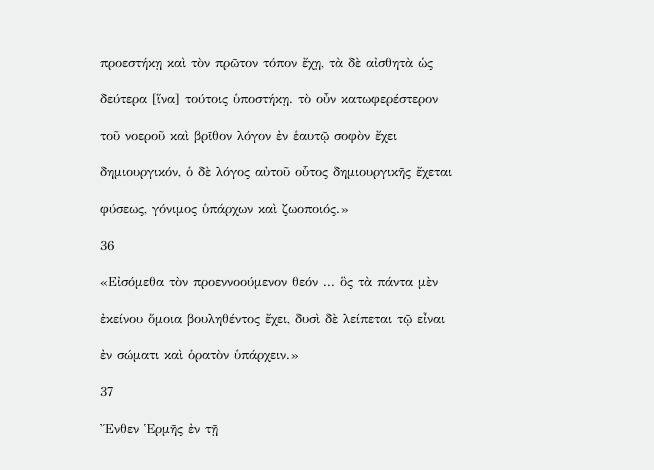προεστήκῃ καὶ τὸν πρῶτον τόπον ἔχῃ, τὰ δὲ αἰσθητὰ ὡς

δεύτερα [ἵνα] τούτοις ὑποστήκῃ. τὸ οὖν κατωφερέστερον

τοῦ νοεροῦ καὶ βρῖθον λόγον ἐν ἑαυτῷ σοφὸν ἔχει

δημιουργικόν, ὁ δὲ λόγος αὐτοῦ οὗτος δημιουργικῆς ἔχεται

φύσεως, γόνιμος ὑπάρχων καὶ ζωοποιός.»

36

«Εἰσόμεθα τὸν προεννοούμενον θεόν ... ὃς τὰ πάντα μὲν

ἐκείνου ὅμοια βουληθέντος ἔχει, δυσὶ δὲ λείπεται τῷ εἶναι

ἐν σώματι καὶ ὁρατὸν ὑπάρχειν.»

37

Ἔνθεν Ἑρμῆς ἐν τῇ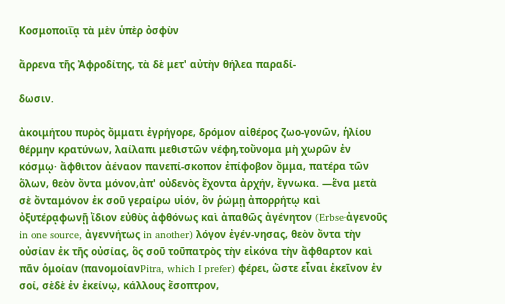Κοσμοποιΐᾳ τὰ μὲν ὑπὲρ ὀσφὺν

ἄρρενα τῆς Ἀφροδίτης, τὰ δὲ μετ' αὐτὴν θήλεα παραδί-

δωσιν.

ἀκοιμήτου πυρὸς ὄμματι ἐγρήγορε, δρόμον αἰθέρος ζωο-γονῶν, ἡλίου θέρμην κρατύνων, λαίλαπι μεθιστῶν νέφη,τοὔνομα μὴ χωρῶν ἐν κόσμῳ· ἄφθιτον ἀέναον πανεπί-σκοπον ἐπίφοβον ὄμμα, πατέρα τῶν ὅλων, θεὸν ὄντα μόνον,ἀπ' οὐδενὸς ἔχοντα ἀρχήν, ἔγνωκα. —ἕνα μετὰ σὲ ὄνταμόνον ἐκ σοῦ γεραίρω υἱόν, ὃν ῥώμῃ ἀπορρήτῳ καὶ ὀξυτέρᾳφωνῇ ἴδιον εὐθὺς ἀφθόνως καὶ ἀπαθῶς ἀγένητον (Erbse·ἀγενοῦς in one source, ἀγεννήτως in another) λόγον ἐγέν-νησας, θεὸν ὄντα τὴν οὐσίαν ἐκ τῆς οὐσίας, ὃς σοῦ τοῦπατρὸς τὴν εἰκόνα τὴν ἄφθαρτον καὶ πᾶν ὁμοίαν (πανομοίανPitra, which I prefer) φέρει, ὥστε εἶναι ἐκεῖνον ἐν σοί, σὲδὲ ἐν ἐκείνῳ, κάλλους ἔσοπτρον,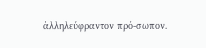ἀλληλεύφραντον πρό-σωπον.